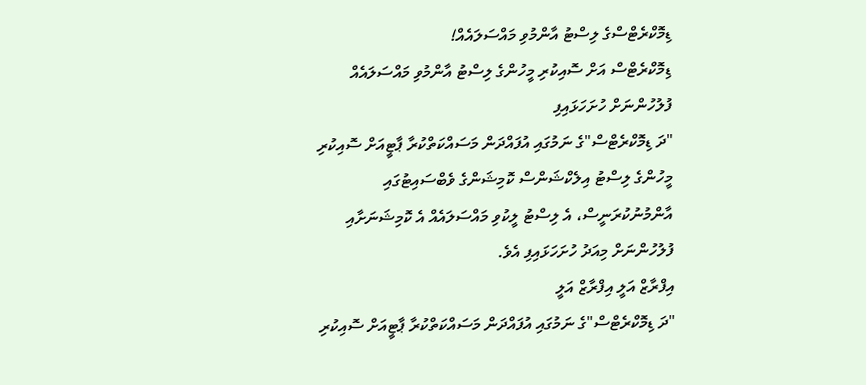ޑިމޮކްރެޓްސްގެ ލިސްޓު އާންމުވި މައްސަލައެއް!
ޑިމޮކްރެޓްސް އަށް ސޮއިކުރި މީހުންގެ ލިސްޓު އާންމުވި މައްސަލައެއް ފުލުހުންނަށް ހުށަހަޅައިފި
"ދަ ޑިމޮކްރެޓްސް"ގެ ނަމުގައި އުފައްދަން މަސައްކަތްކުރާ ޕާޓީއަށް ސޮއިކުރި މީހުންގެ ލިސްޓު އިލެކްޝަންސް ކޮމިޝަންގެ ވެބްސައިޓުގައި އާންމުނުކުރަނީސް، އެ ލިސްޓު ލީކުވި މައްސަލައެއް އެ ކޮމިޝަނަށާއި ފުލުހުންނަށް މިއަދު ހުށަހަޅައިފި އެވެ.
އިފްރާޒް އަލީ އިފްރާޒް އަލީ
"ދަ ޑިމޮކްރެޓްސް"ގެ ނަމުގައި އުފައްދަން މަސައްކަތްކުރާ ޕާޓީއަށް ސޮއިކުރި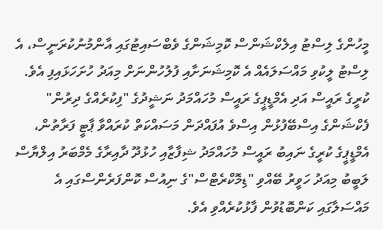މީހުންގެ ލިސްޓު އިލެކްޝަންސް ކޮމިޝަންގެ ވެބްސައިޓުގައި އާންމުނުކުރަނީސް، އެ ލިސްޓު ލީކުވި މައްސަލައެއް އެ ކޮމިޝަނަށާއި ފުލުހުންނަށް މިއަދު ހުށަހަޅައިފި އެވެ.
ކުރީގެ ރައީސް އަދި އެމްޑީޕީގެ ރައީސް މުހައްމަދު ނަޝީދުގެ "ފިކުރެއްގެ ދިރުން" ފެކްޝަންގެ އިސްބޭފުޅުން އިސްވެ އުފައްދަން މަސައްކަތް ކުރައްވާ ޕާޓީ ފަރާތުން، އެމްޑީޕީގެ ކުރީގެ ނައިބު ރައީސް މުހައްމަދު ޝިފާޒާއި ހުޅުދޫ ދާއިރާގެ މެމްބަރު އިލްޔާސް ލަބީބު މިއަދު ހަވީރު ބޭއްވި "ޑިމޮކްރެޓްސް"ގެ ނިއުސް ކޮންފަރެންސްގައި އެ މައްސަލާގައި ކަންބޮޑުވުން ފާޅުކުރެއްވި އެވެ.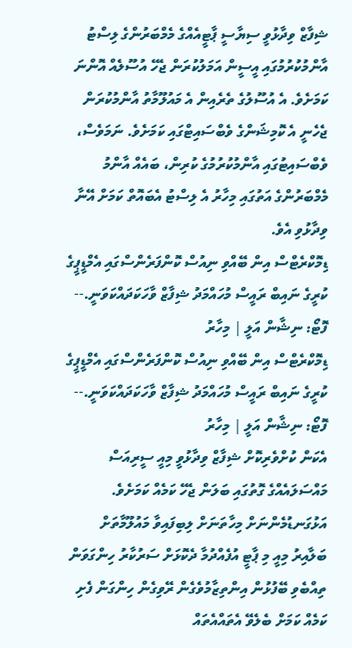ޝިފާޒް ވިދާޅުވީ ސިޔާސީ ޕާޓީއެއްގެ މެމްބަރުންގެ ލިސްޓު އާންމުކުރުމުގައި އީސީން އަމަލުކުރަން ޖެހޭ އުސޫލެއް އޮންނަ ކަމަށެވެ. އެ އުސޫލުގެ ތެރެއިން އެ މައުލޫމާތު އާންމުކުރަން ޖެހެނީ އެ ކޮމިޝަންގެ ވެބްސައިޓްގައި ކަމަށެވެ. ނަމަވެސް، ވެބްސައިޓުގައި އާންމުކުރުމުގެ ކުރިން، ބައެއް އާންމު މެމްބަރުންގެ އަތުގައި މިހާރު އެ ލިސްޓު އެބައޮތް ކަމަށް އޭނާ ވިދާޅުވި އެވެ.
ޑިމޮކްރެޓްސް އިން ބޭއްވި ނިއުސް ކޮންފަރެންސްގައި އެމްޑީޕީގެ ކުރީގެ ނައިބް ރައީސް މުހައްމަދު ޝިފާޒް ވާހަކަދައްކަވަނީ.-- ފޮޓޯ: ނިޝާން އަލީ | މިހާރު
ޑިމޮކްރެޓްސް އިން ބޭއްވި ނިއުސް ކޮންފަރެންސްގައި އެމްޑީޕީގެ ކުރީގެ ނައިބް ރައީސް މުހައްމަދު ޝިފާޒް ވާހަކަދައްކަވަނީ.-- ފޮޓޯ: ނިޝާން އަލީ | މިހާރު
އެކަން ކުށްވެރިކޮށް ޝިފާޒް ވިދާޅުވީ މިއީ ސީރިއަސް މައްސަލައެއްގެ ގޮތުގައި ބަލަން ޖެހޭ ކަމެއް ކަމަށެވެ.
އަޅުގަނޑުމެންނަށް މިހާތަނަށް ލިބިފައިވާ މައުލޫމާތަށް ބަލާއިރު މިއީ މި ޕާޓީ އުފެއްދުމާ ދެކޮޅަށް ސަރުކާރު ހިންގަވަން ތިއްބެވި ބޭފުޅުން އިންތިޒާމުވެގެން ރޭވިގެން ހިންގަން ފެށި ކަމެއް ކަމަށް ބެލެވޭ އެތައްއެތައް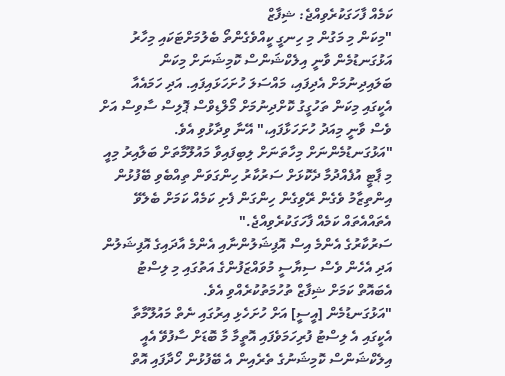ކަމެއް ފާހަގަކުރެވިއްޖެ: ޝިފާޒް
"މިކަން މި މަގުން މި ހިނގީ ކީއްވެގެންތޯ ބެލުމަށްޓަކައި މިހާރު އަޅުގަނޑުމެން ވާނީ އިލެކްޝަންސް ކޮމިޝަނަށް މިކަން ބަލައިދިނުމަށް އެދިފައި، މައްސަލަ ހުށަހަޅައިފައި. އަދި ހަމައެއާ އެކީގައި މިކަން ތަހުގީގު ކޮށްދިނުމަށް މޯލްޑިވްސް ޕޮލިސް ސާވިސް އަށް ވެސް ވާނީ މިއަދު ހުށަހަޅާފައި،" އޭނާ ވިދާޅުވި އެވެ.
"އަޅުގަނޑުމެންނަށް މިހާތަނަށް ލިބިފައިވާ މައުލޫމާތަށް ބަލާއިރު މިއީ މި ޕާޓީ އުފެއްދުމާ ދެކޮޅަށް ސަރުކާރު ހިންގަވަން ތިއްބެވި ބޭފުޅުން އިންތިޒާމު ވެގެން ރޭވިގެން ހިންގަން ފެށި ކަމެއް ކަމަށް ބެލެވޭ އެތައްއެތައް ކަމެއް ފާހަގަކުރެވިއްޖެ."
ސަރުކާރުގެ އެންމެ އިސް އޮފިޝަލުންނާއި އެންމެ އާދައިގެ އޮފިޝަލުން އަދި އެހެން ވެސް ސިޔާސީ މުވައްޒަފުންގެ އަތުގައި މި ލިސްޓު އެބައޮތް ކަމަށް ޝިފާޒް ތުހުމަތުކުރެއްވި އެވެ.
"އަޅުގަނޑުމެން [އީސީ] އަށް ހުށަހެޅި އިރުގައި ނެތް މައުލޫމާތާ އެކީގައި އެ ލިސްޓު ފުރިހަމަވެފައި އޮތީމާ މާ ބޮޑަށް ސާފުވޭ އެއީ އިލެކްޝަންސް ކޮމިޝަނުގެ ތެރެއިން އެ ބޭފުޅުން ހޯދާފައި އޮތް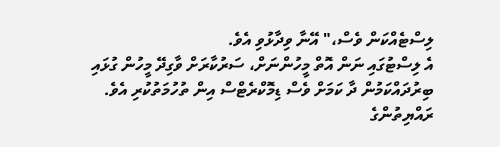ލިސްޓެއްކަން ވެސް،" އޭނާ ވިދާޅުވި އެވެ.
އެ ލިސްޓުގައި ނަން އޮތް މީހުންނަށް، ސަރުކާރަށް ވާގިދޭ މީހުން ގުޅައި ބިރުދައްކަމުން ދާ ކަމަށް ވެސް ޑިމޮކްރެޓްސް އިން ތުހުމަތުކުރި އެވެ.
ރައްޔިތުންގެ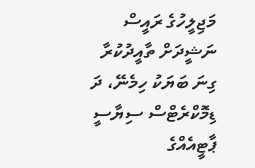މަޖިލީހުގެ ރައީސް ނަޝީދަށް ތާއީދުކުރާ ގިނަ ބަޔަކު ހިމެނޭ، ދަ ޑިމޮކްރެޓްސް ސިޔާސީ ޕާޓީއެއްގެ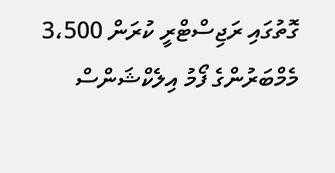ގޮތުގައި ރަޖިސްޓްރީ ކުރަން 3،500 މެމްބަރުންގެ ފޯމު އިލެކްޝަންސް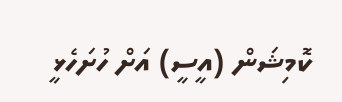ކޮމިޝަން (އީސީ) އަށް ހުށަހެޅީ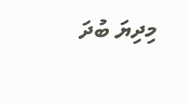މިދިޔަ ބުދަ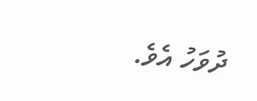ދުވަހު އެވެ.